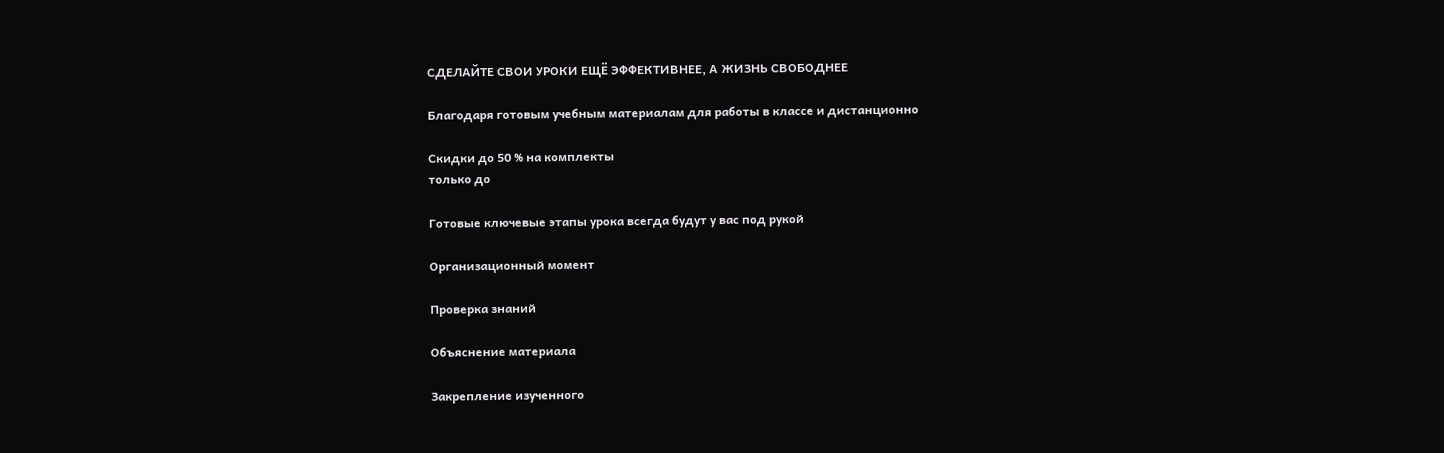СДЕЛАЙТЕ СВОИ УРОКИ ЕЩЁ ЭФФЕКТИВНЕЕ, А ЖИЗНЬ СВОБОДНЕЕ

Благодаря готовым учебным материалам для работы в классе и дистанционно

Скидки до 50 % на комплекты
только до

Готовые ключевые этапы урока всегда будут у вас под рукой

Организационный момент

Проверка знаний

Объяснение материала

Закрепление изученного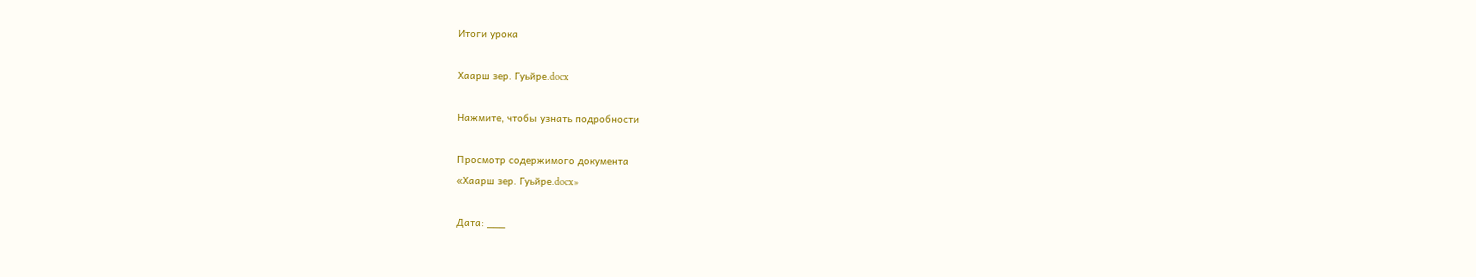Итоги урока

Хаарш зер. Гуьйре.docx

Нажмите, чтобы узнать подробности

Просмотр содержимого документа
«Хаарш зер. Гуьйре.docx»

Дата: ___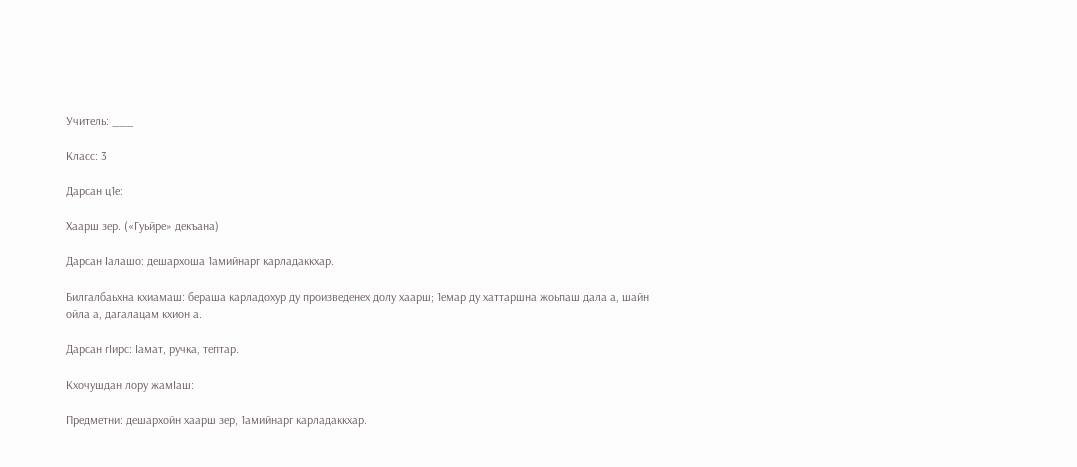Учитель: ___

Класс: 3

Дарсан ц1е:

Хаарш зер. («Гуьйре» декъана)

Дарсан Ӏалашо: дешархоша 1амийнарг карладаккхар.

Билгалбаьхна кхиамаш: бераша карладохур ду произведенех долу хаарш; 1емар ду хаттаршна жоьпаш дала а, шайн ойла а, дагалацам кхион а.

Дарсан гIирс: Ӏамат, ручка, тептар.

Кхочушдан лору жамIаш:

Предметни: дешархойн хаарш зер, 1амийнарг карладаккхар.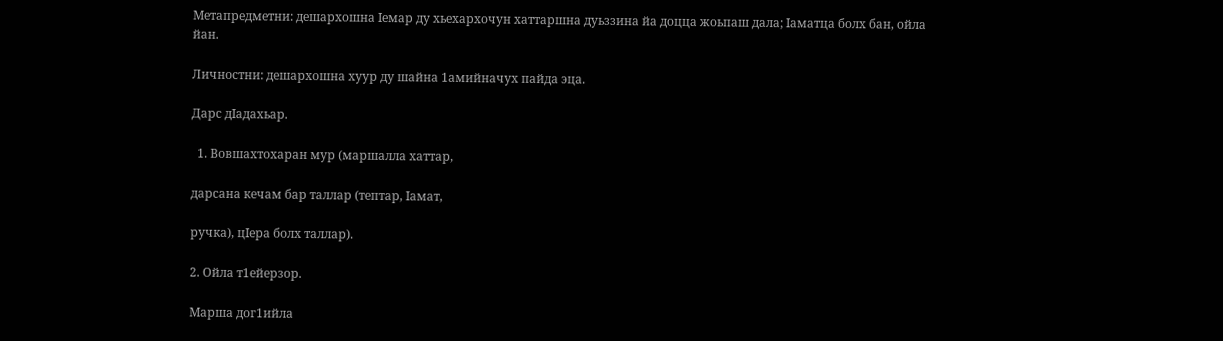Метапредметни: дешархошна Iемар ду хьехархочун хаттаршна дуьззина йа доцца жоьпаш дала; Iаматца болх бан, ойла йан.

Личностни: дешархошна хуур ду шайна 1амийначух пайда эца.

Дарс дӀадахьар.

  1. Вовшахтохаран мур (маршалла хаттар,

дарсана кечам бар таллар (тептар, Ӏамат,

ручка), цӀера болх таллар).

2. Ойла т1ейерзор.

Марша дог1ийла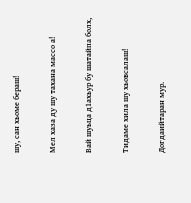шу, сан хьоме бераш!

Мел хаза ду шу тахана массо а!

Вай шуьца д1ахьур бу шатайпа болх,

Тидаме хила шу хьовсалаш!

Догдаийтаран мур.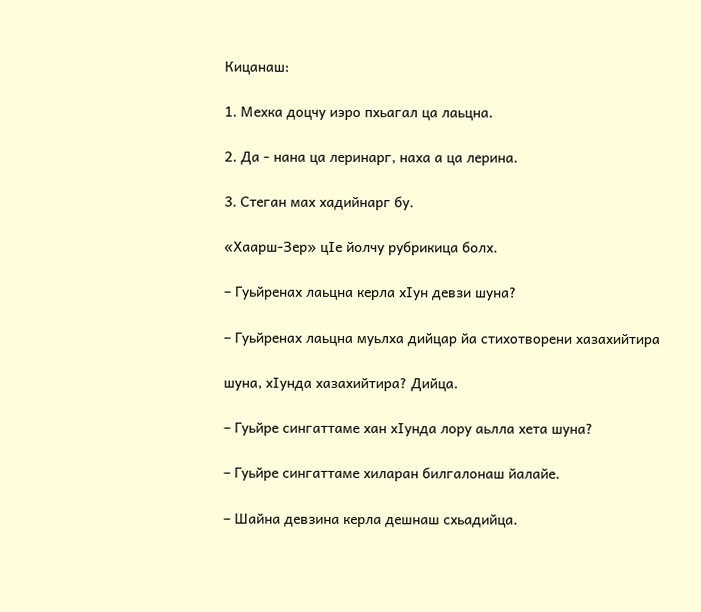Кицанаш:

1. Мехка доцчу иэро пхьагал ца лаьцна.

2. Да - нана ца леринарг, наха а ца лерина.

3. Стеган мах хадийнарг бу.

«Хаарш-Зер» цӀе йолчу рубрикица болх.

– Гуьйренах лаьцна керла хӀун девзи шуна?

– Гуьйренах лаьцна муьлха дийцар йа стихотворени хазахийтира

шуна, хӀунда хазахийтира? Дийца.

– Гуьйре сингаттаме хан хӀунда лору аьлла хета шуна?

– Гуьйре сингаттаме хиларан билгалонаш йалайе.

– Шайна девзина керла дешнаш схьадийца.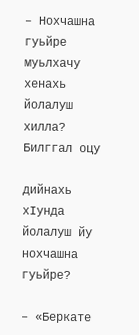– Нохчашна гуьйре муьлхачу хенахь йолалуш хилла? Билггал оцу

дийнахь хӀунда йолалуш йу нохчашна гуьйре?

– «Беркате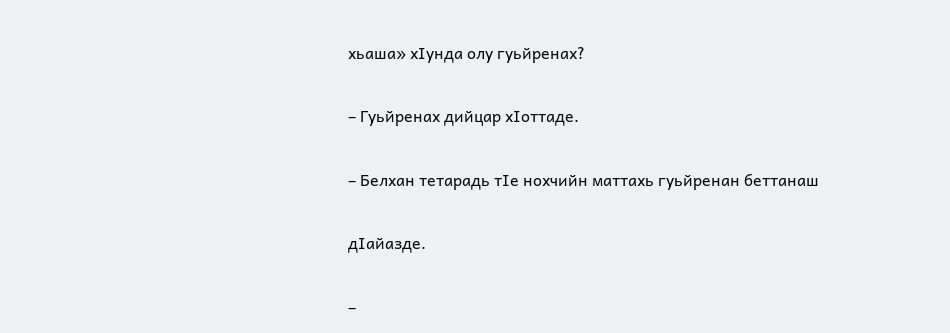хьаша» хӀунда олу гуьйренах?

– Гуьйренах дийцар хӀоттаде.

– Белхан тетарадь тӀе нохчийн маттахь гуьйренан беттанаш

дӀайазде.

–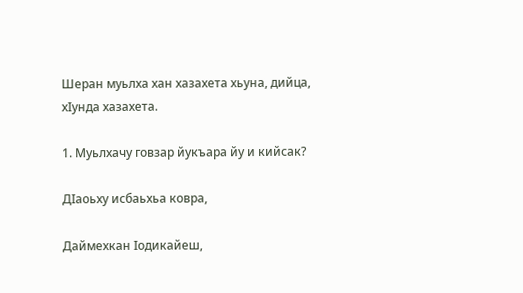Шеран муьлха хан хазахета хьуна, дийца, хӀунда хазахета.

1. Муьлхачу говзар йукъара йу и кийсак?

ДIаоьху исбаьхьа ковра,

Даймехкан Iодикайеш,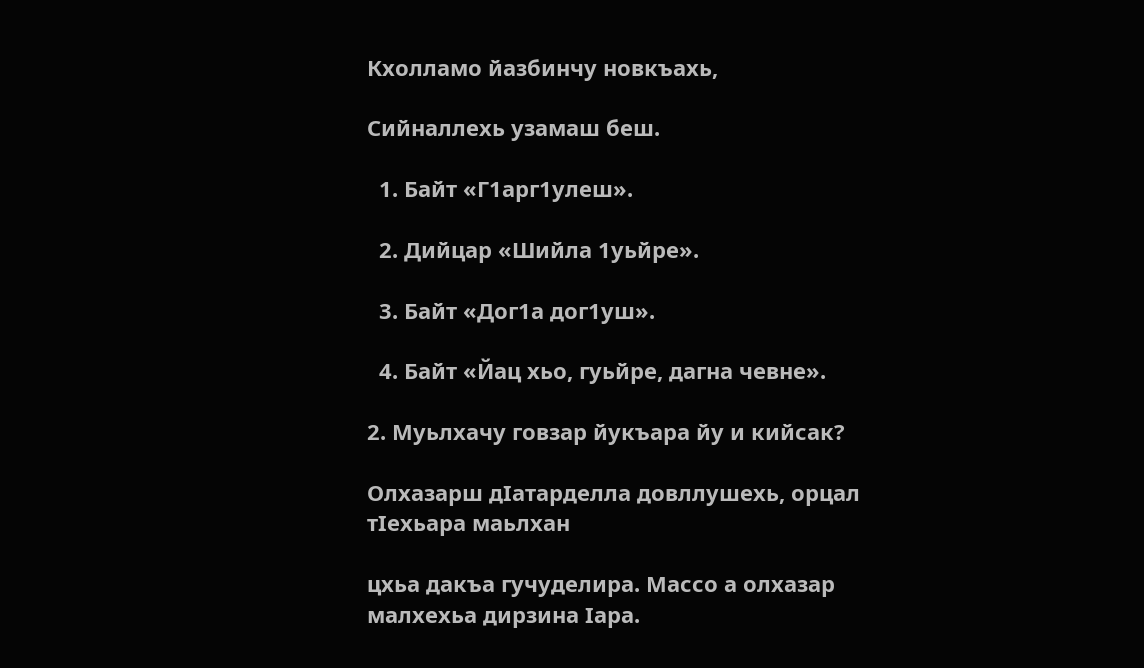Кхолламо йазбинчу новкъахь,

Сийналлехь узамаш беш.

  1. Байт «Г1арг1улеш».

  2. Дийцар «Шийла 1уьйре».

  3. Байт «Дог1а дог1уш».

  4. Байт «Йац хьо, гуьйре, дагна чевне».

2. Муьлхачу говзар йукъара йу и кийсак?

Олхазарш дIатарделла довллушехь, орцал тIехьара маьлхан

цхьа дакъа гучуделира. Массо а олхазар малхехьа дирзина Iара.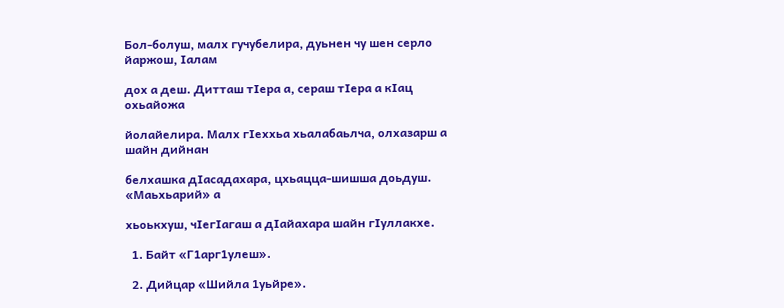Бол-болуш, малх гучубелира, дуьнен чу шен серло йаржош, Iалам

дох а деш. Дитташ тIера а, сераш тIера а кIац охьайожа

йолайелира. Малх гIеххьа хьалабаьлча, олхазарш а шайн дийнан

белхашка дIасадахара, цхьацца-шишша доьдуш. «Маьхьарий» а

хьоькхуш, чIегIагаш а дIайахара шайн гIуллакхе.

  1. Байт «Г1арг1улеш».

  2. Дийцар «Шийла 1уьйре».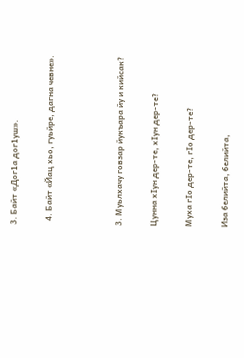3. Байт «Дог1а дог1уш».

  4. Байт «Йац хьо, гуьйре, дагна чевне».



3. Муьлхачу говзар йукъара йу и кийсак?

Цунна хIун дер-те, хIун дер-те?

Муха гIо дер-те, гIо дер-те?

Иза белийта, белийта,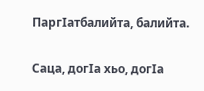ПаргIатбалийта, балийта.

Саца, догIа хьо, догIа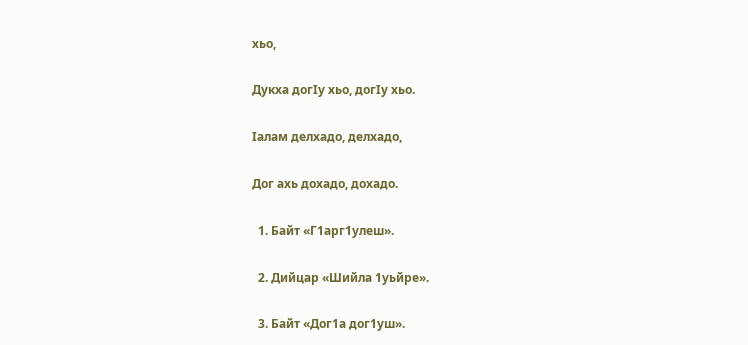хьо,

Дукха догIу хьо, догIу хьо.

Iалам делхадо, делхадо,

Дог ахь дохадо, дохадо.

  1. Байт «Г1арг1улеш».

  2. Дийцар «Шийла 1уьйре».

  3. Байт «Дог1а дог1уш».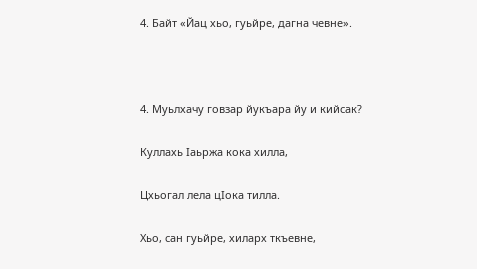4. Байт «Йац хьо, гуьйре, дагна чевне».



4. Муьлхачу говзар йукъара йу и кийсак?

Куллахь Iаьржа кока хилла,

Цхьогал лела цIока тилла.

Хьо, сан гуьйре, хиларх ткъевне,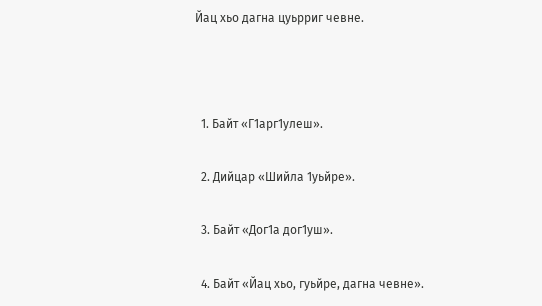Йац хьо дагна цуьрриг чевне.



  1. Байт «Г1арг1улеш».

  2. Дийцар «Шийла 1уьйре».

  3. Байт «Дог1а дог1уш».

  4. Байт «Йац хьо, гуьйре, дагна чевне».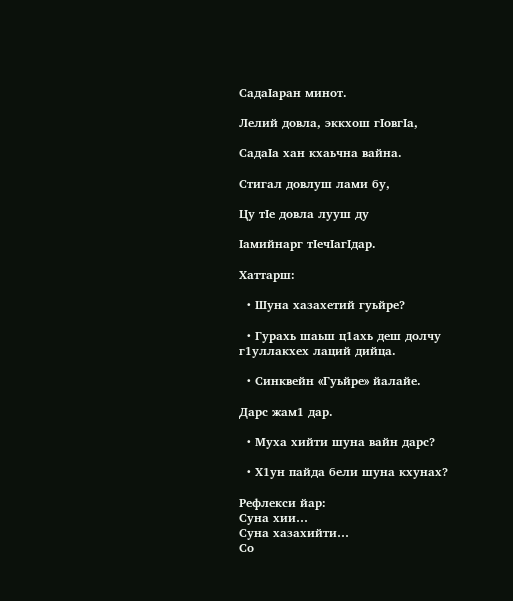СадаӀаран минот.

Лелий довла, эккхош гIовгIа,

СадаIа хан кхаьчна вайна.

Стигал довлуш лами бу,

Цу тIе довла лууш ду

Iамийнарг тIечIагIдар.

Хаттарш:

  • Шуна хазахетий гуьйре?

  • Гурахь шаьш ц1ахь деш долчу г1уллакхех лаций дийца.

  • Синквейн «Гуьйре» йалайе.

Дарс жам1 дар.

  • Муха хийти шуна вайн дарс?

  • Х1ун пайда бели шуна кхунах?

Рефлекси йар:
Суна хии…
Суна хазахийти…
Со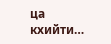ца кхийти…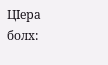ЦӀера болх: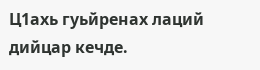Ц1ахь гуьйренах лаций дийцар кечде.